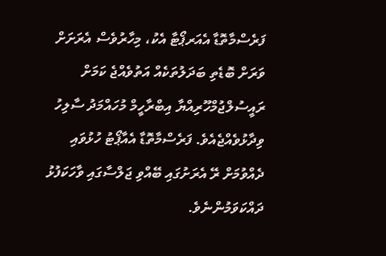ފަރެސްމާތޮޑާ އެއަރޕޯޓާ އެކު، މިހާރުވެސް އެރަށަށް ވަރަށް ބޮޑެތި ބަދަލުތަކެއް އަތުވެއްޖެ ކަމަށް ރައީސުލްޖުމްހޫރިއްޔާ އިބްރާހީމް މުހައްމަދު ސާލިހު ވިދާޅުވެއްޖެއެވެ. ފަރެސްމާތޮޑާ އެއާޕޯޓު ހުޅުވައި ދެއްވުމަށް ރޭ އެރަށުގައި ބޭއްވި ޖަލްސާގައި ވާހަކަފުޅު ދައްކަވަމުންނެވެ.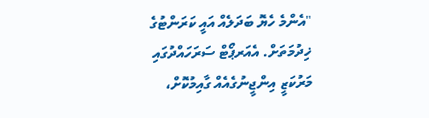"އެންމެ ހެޔޮ ބަދަލެއް އައީ ކަރަންޓުގެ ޚިދުމަތަށް. އެއަރޕޯޓް ސަރަހައްދުގައި މަރުކަޒީ އިންޖީނުގެއެއް ގާއިމުކޮށް،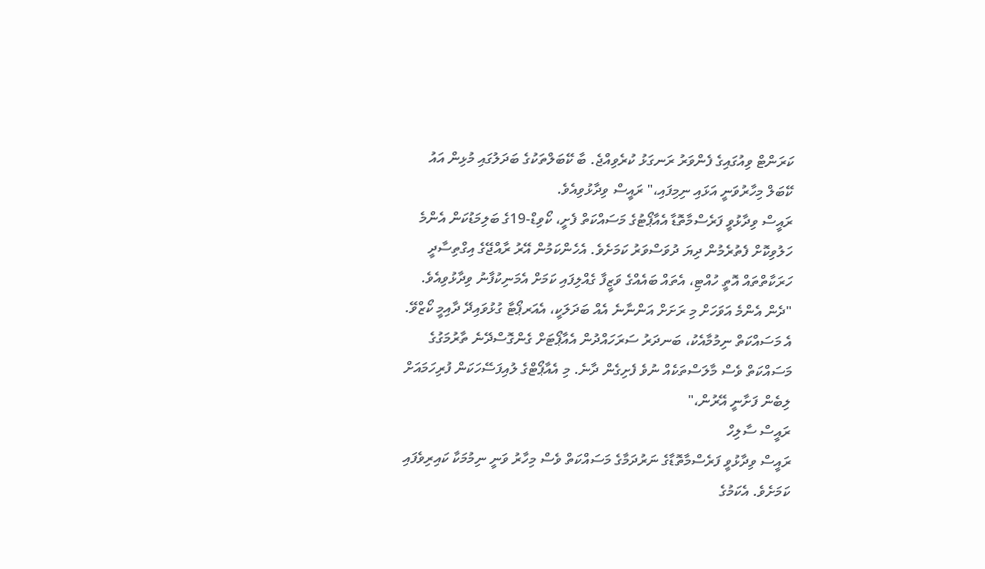ކަރަންޓް ވިއުގައިގެ ފެންވަރު ރަނގަޅު ކުރެވިއްޖެ. ބާ ކޭބަލްތަކުގެ ބަދަލުގައި މުޅިން އައު ކޭބަލް މިހާރުވަނީ އަޅައި ނިމިފައި،" ރައީސް ވިދާޅުވިއެވެ.
ރައީސް ވިދާޅުވީ ފަރެސްމާތޮޑާ އެއާޕޯޓުގެ މަސައްކަތް ފެށީ، ކޯވިޑް-19ގެ ބަލިމަޑުކަން އެންމެ ހަލުވިކޮށް ފެތުރެމުން ދިޔަ ދުވަސްވަރު ކަމަށެވެ. އެހެންކަމުން އޭރު ރާއްޖޭގެ އިގްތިސާދީ ހަރަކާތްތައް އޮތީ ހުއްޓި، އެތައް ބައެއްގެ ވަޒީފާ ގެއްލިފައި ކަމަށް އެމަނިކުފާނު ވިދާޅުވިއެވެ.
"ދެން އެންމެ އަވަހަށް މި ރަށަށް އަންނާނެ އެއް ބަދަލަކީ، އެއަރޕޯޓާ ގުޅުވައިދޭ ދާއިމީ ކޯޒްވޭ. އެ މަސައްކަތް ނިމުމާއެކު، ބަނދަރު ސަރަހައްދުން އެއާޕޯޓަށް ގެންގޮސްދޭނެ ތާރުމަގުގެ މަސައްކަތް ވެސް މާލަސްތަކެއް ނުވެ ފެށިގެން ދާނެ. މި އެއާޕޯޓްގެ ލުއިފަސޭހަކަން ފުރިހަމައަށް ލިބެން ފަށާނީ އޭރުން،"
ރައީސް ސާލިހް
ރައީސް ވިދާޅުވީ ފަރެސްމާތޮޑާގެ ނަރުދަމާގެ މަސައްކަތް ވެސް މިހާރު ވަނީ ނިމުމަކާ ކައިރިވެފައި ކަމަށެވެ. އެކަމުގެ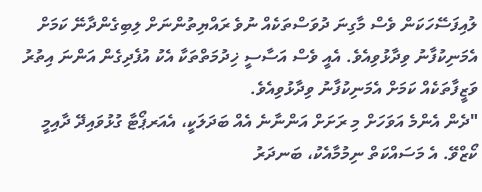ލުއިފަސޭހަކަން ވެސް މާގިނަ ދުވަސްތަކެއް ނުވެ ރައްޔިތުންނަށް ލިބިގެންދާނޭ ކަމަށް އެމަނިކުފާނު ވިދާޅުވިއެވެ. އެއީ ވެސް އަސާސީ ޚިދުމަތްތަކާ އެކު އުފެދިގެން އަންނަ އިތުރު ވަޒީފާތަކެއް ކަމަށް އެމަނިކުފާނު ވިދާޅުވިއެވެ.
"ދެން އެންމެ އަވަހަށް މި ރަށަށް އަންނާނެ އެއް ބަދަލަކީ، އެއަރޕޯޓާ ގުޅުވައިދޭ ދާއިމީ ކޯޒްވޭ. އެ މަސައްކަތް ނިމުމާއެކު، ބަނދަރު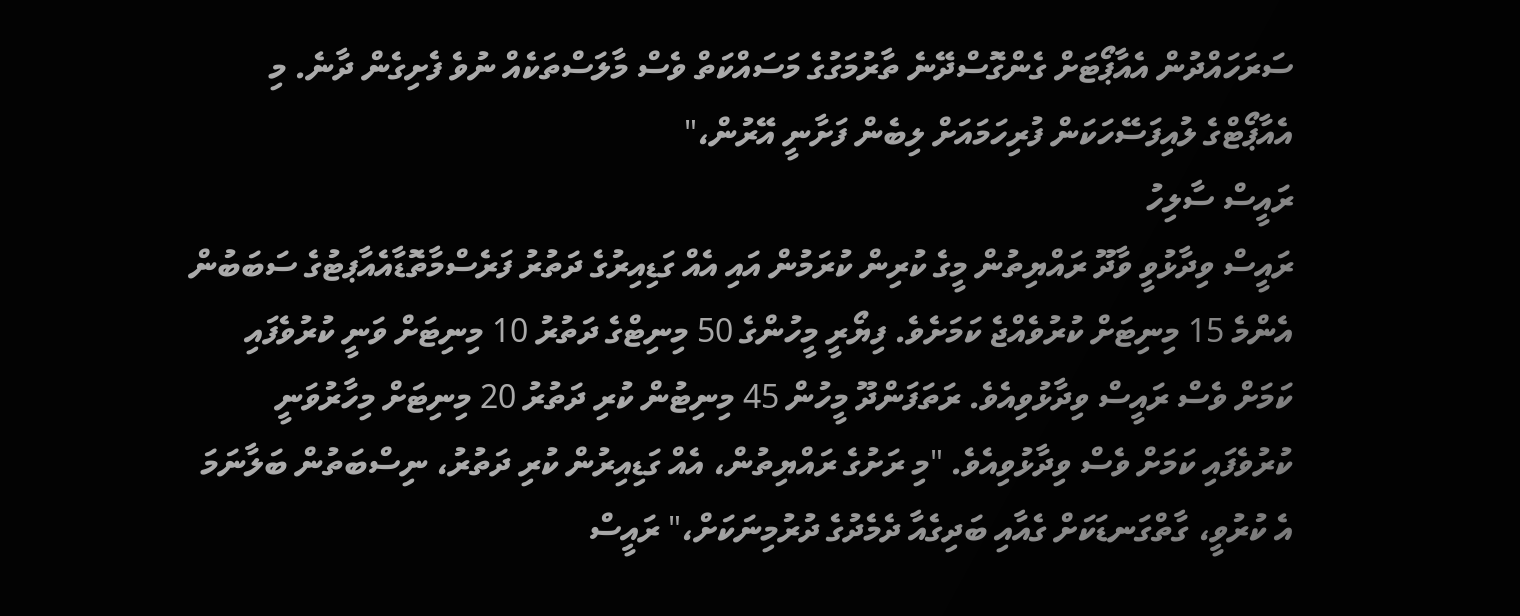ސަރަހައްދުން އެއާޕޯޓަށް ގެންގޮސްދޭނެ ތާރުމަގުގެ މަސައްކަތް ވެސް މާލަސްތަކެއް ނުވެ ފެށިގެން ދާނެ. މި އެއާޕޯޓްގެ ލުއިފަސޭހަކަން ފުރިހަމައަށް ލިބެން ފަށާނީ އޭރުން،"
ރައީސް ސާލިހު
ރައީސް ވިދާޅުވީ ވާދޫ ރައްޔިތުން މީގެ ކުރިން ކުރަމުން އައި އެއް ގަޑިއިރުގެ ދަތުރު ފަރެސްމާތޮޑާއެއާޕޓުގެ ސަބަބުން އެންމެ 15 މިނިޓަށް ކުރުވެއްޖެ ކަމަށެވެ. ފިޔޯރީ މީހުންގެ 50 މިނިޓްގެ ދަތުރު 10 މިނިޓަށް ވަނީ ކުރުވެފައި ކަމަށް ވެސް ރައީސް ވިދާޅުވިއެވެ. ރަތަފަންދޫ މީހުން 45 މިނިޓުން ކުރި ދަތުރު 20 މިނިޓަށް މިހާރުވަނީ ކުރުވެފައި ކަމަށް ވެސް ވިދާޅުވިއެވެ. "މި ރަށުގެ ރައްޔިތުން، އެއް ގަޑިއިރުން ކުރި ދަތުރު، ނިސްބަތުން ބަލާނަމަ އެ ކުރުވީ، ގާތްގަނޑަކަށް ގެއާއި ބަދިގެއާ ދެމެދުގެ ދުރުމިނަކަށް،" ރައީސް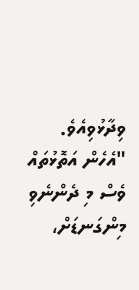ވިދާޅުވިއެވެ.
"އެހެން އަތޮޅުތައް ވެސް މި ދެންނެވި މިންގަނޑަށް،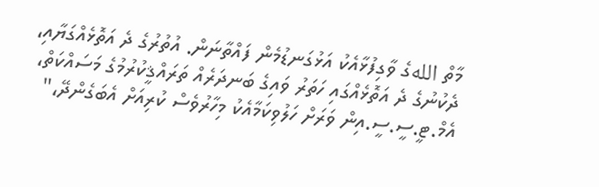މާތް اللهގެ ވާގިފުޅާއެކު އަޅުގަނޑުމެން ފައްތާނަން. އުތުރުގެ ދެ އަތޮޅެއްގަޔާއި، ދެކުނުގެ ދެ އަތޮޅެއްގައި ހަތަރު ވައިގެ ބަނދަރެއް ތަރައްޤީކުރުމުގެ މަސައްކަތް، އެމް.ޓީ.ސީ.ސީ.އިން ވަރަށް ހަލުވިކަމާއެކު މިހާރުވެސް ކުރިއަށް އެބަގެންދޭ،"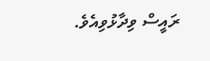ރައީސް ވިދާޅުވިއެވެ.